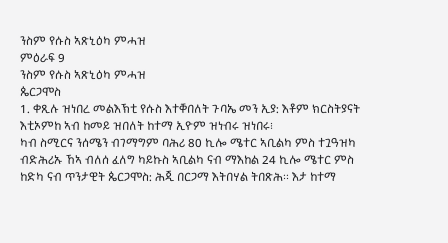ንስም የሱስ ኣጽኒዕካ ምሓዝ
ምዕራፍ 9
ንስም የሱስ ኣጽኒዕካ ምሓዝ
ጴርጋሞስ
1. ቀጺሉ ዝነበረ መልእኽቲ የሱስ እተቐበለት ጉባኤ መን ኢያ: እቶም ክርስትያናት እቲኦምከ ኣብ ከመይ ዝበለት ከተማ ኢዮም ዝነብሩ ዝነበሩ፧
ካብ ስሚርና ንሰሜን ብገማግም ባሕሪ 80 ኪሎ ሜተር ኣቢልካ ምስ ተጓዓዝካ ብድሕሪኡ ኸኣ ብለሰ ፈለግ ካይኩስ ኣቢልካ ናብ ማእከል 24 ኪሎ ሜተር ምስ ከድካ ናብ ጥንታዊት ጴርጋሞስ: ሕጂ በርጋማ እትበሃል ትበጽሕ። እታ ከተማ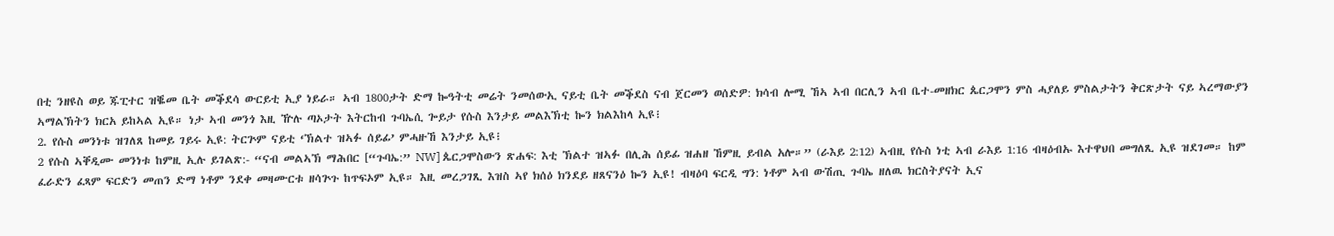በቲ ንዘዩስ ወይ ጁፒተር ዝቘመ ቤት መቕደሳ ውርይቲ ኢያ ነይራ። ኣብ 1800ታት ድማ ኰዓትቲ መሬት ንመሰውኢ ናይቲ ቤት መቕደስ ናብ ጀርመን ወሰድዎ: ክሳብ ሎሚ ኸኣ ኣብ በርሊን ኣብ ቤተ-መዘክር ጴርጋሞን ምስ ሓያለይ ምስልታትን ቅርጽታት ናይ ኣረማውያን ኣማልኽትን ክርአ ይከኣል ኢዩ። ነታ ኣብ መንጎ እዚ ዅሉ ጣኦታት እትርከብ ጉባኤሲ ጐይታ የሱስ እንታይ መልእኽቲ ኰን ክልእከላ ኢዩ፧
2. የሱስ መንነቱ ዝገለጸ ከመይ ገይሩ ኢዩ: ትርጕም ናይቲ ‘ኽልተ ዝኣፉ ሰይፊ’ ምሓዙኸ እንታይ ኢዩ፧
2 የሱስ ኣቐዲሙ መንነቱ ከምዚ ኢሉ ይገልጽ:- “ናብ መልኣኽ ማሕበር [“ጉባኤ:” NW] ጴርጋሞስውን ጽሐፍ: እቲ ኽልተ ዝኣፉ በሊሕ ሰይፊ ዝሐዘ ኸምዚ ይብል አሎ።” (ራእይ 2:12) ኣብዚ የሱስ ነቲ ኣብ ራእይ 1:16 ብዛዕብኡ እተዋህበ መግለጺ ኢዩ ዝደገመ። ከም ፈራድን ፈጻም ፍርድን መጠን ድማ ነቶም ንደቀ መዛሙርቱ ዘሳጕጉ ከጥፍኦም ኢዩ። እዚ መረጋገጺ እዝስ ኣየ ክሰዕ ክንደይ ዘጸናንዕ ኰን ኢዩ! ብዛዕባ ፍርዲ ግን: ነቶም ኣብ ውሽጢ ጉባኤ ዘለዉ ክርስትያናት ኢና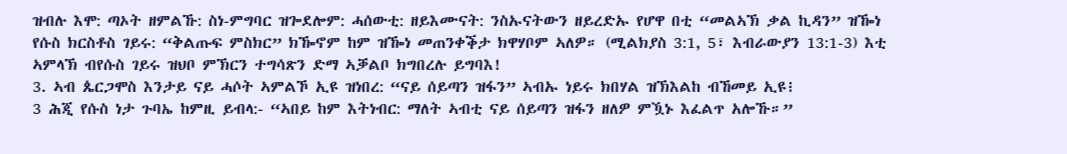ዝብሉ እሞ: ጣኦት ዘምልኹ: ስነ-ምግባር ዝጐደሎም: ሓሰውቲ: ዘይእሙናት: ንስኡናትውን ዘይረድኡ የሆዋ በቲ “መልኣኽ ቃል ኪዳን” ዝዀነ የሱስ ክርስቶስ ገይሩ: “ቅልጡፍ ምስክር” ክዀኖም ከም ዝዀነ መጠንቀቕታ ክዋሃቦም ኣለዎ። (ሚልክያስ 3:1, 5፣ እብራውያን 13:1-3) እቲ ኣምላኽ ብየሱስ ገይሩ ዝህቦ ምኽርን ተግሳጽን ድማ ኣቓልቦ ክግበረሉ ይግባእ!
3. ኣብ ጴርጋሞስ እንታይ ናይ ሓሶት ኣምልኾ ኢዩ ዝነበረ: “ናይ ሰይጣን ዝፋን” ኣብኡ ነይሩ ክበሃል ዝኽእልከ ብኸመይ ኢዩ፧
3 ሕጂ የሱስ ነታ ጉባኤ ከምዚ ይብላ:- “ኣበይ ከም እትነብር: ማለት ኣብቲ ናይ ሰይጣን ዝፋን ዘለዎ ምዃኑ እፈልጥ አሎኹ።”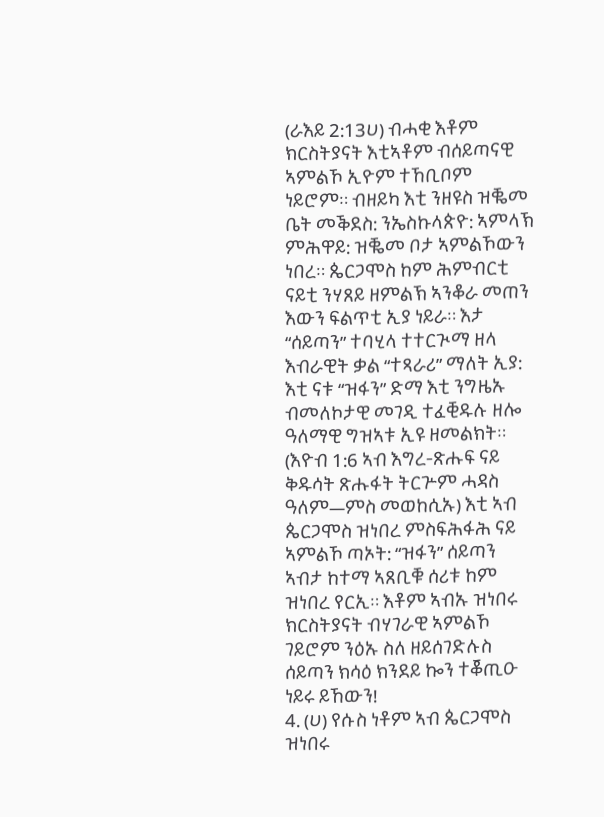(ራእይ 2:13ሀ) ብሓቂ እቶም ክርስትያናት እቲኣቶም ብሰይጣናዊ ኣምልኾ ኢዮም ተኸቢቦም ነይሮም። ብዘይካ እቲ ንዘዩስ ዝቘመ ቤት መቕደስ: ንኤስኩላጵዮ: ኣምላኽ ምሕዋይ: ዝቘመ ቦታ ኣምልኾውን ነበረ። ጴርጋሞስ ከም ሕምብርቲ ናይቲ ንሃጸይ ዘምልኽ ኣንቆራ መጠን እውን ፍልጥቲ ኢያ ነይራ። እታ “ሰይጣን” ተባሂላ ተተርጒማ ዘላ እብራዊት ቃል “ተጻራሪ” ማለት ኢያ: እቲ ናቱ “ዝፋን” ድማ እቲ ንግዜኡ ብመለኮታዊ መገዲ ተፈቒዱሉ ዘሎ ዓለማዊ ግዝኣቱ ኢዩ ዘመልክት። (እዮብ 1:6 ኣብ እግረ-ጽሑፍ ናይ ቅዱሳት ጽሑፋት ትርጕም ሓዳስ ዓለም—ምስ መወከሲኡ) እቲ ኣብ ጴርጋሞስ ዝነበረ ምስፍሕፋሕ ናይ ኣምልኾ ጣኦት: “ዝፋን” ሰይጣን ኣብታ ከተማ ኣጸቢቑ ሰሪቱ ከም ዝነበረ የርኢ። እቶም ኣብኡ ዝነበሩ ክርስትያናት ብሃገራዊ ኣምልኾ ገይሮም ንዕኡ ስለ ዘይሰገድሉስ ሰይጣን ክሳዕ ክንደይ ኰን ተቖጢዑ ነይሩ ይኸውን!
4. (ሀ) የሱስ ነቶም ኣብ ጴርጋሞስ ዝነበሩ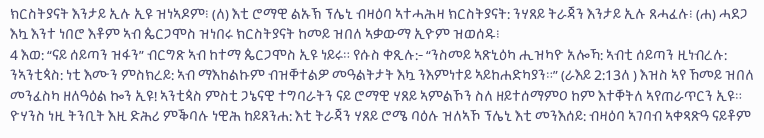ክርስትያናት እንታይ ኢሉ ኢዩ ዝነኣዶም፧ (ለ) እቲ ሮማዊ ልኡኽ ፕሌኒ ብዛዕባ ኣተሓሕዛ ክርስትያናት: ንሃጸይ ትራጃን እንታይ ኢሉ ጸሓፈሉ፧ (ሐ) ሓደጋ እኳ እንተ ነበሮ እቶም ኣብ ጴርጋሞስ ዝነበሩ ክርስትያናት ከመይ ዝበለ ኣቃውማ ኢዮም ዝወሰዱ፧
4 እወ: “ናይ ሰይጣን ዝፋን” ብርግጽ ኣብ ከተማ ጴርጋሞስ ኢዩ ነይሩ። የሱስ ቀጺሉ:- “ንስመይ ኣጽኒዕካ ሒዝካዮ አሎኻ: ኣብቲ ሰይጣን ዚነብረሉ: ንኣንቲጳስ: ነቲ እሙን ምስክረይ: ኣብ ማእከልኩም ብዝቐተልዎ መዓልትታት እኳ ንእምነተይ ኣይከሐድካያን።” (ራእይ 2:13ለ ) እዝስ ኣየ ኸመይ ዝበለ መንፈስካ ዘለዓዕል ኰን ኢዩ! ኣንቲጳስ ምስቲ ጋኔናዊ ተግባራትን ናይ ሮማዊ ሃጸይ ኣምልኾን ስለ ዘይተሰማምዐ ከም እተቐትለ ኣየጠራጥርን ኢዩ። ዮሃንስ ነዚ ትንቢት እዚ ድሕሪ ምቕባሉ ነዊሕ ከይጸንሐ: እቲ ትራጃን ሃጸይ ሮሜ ባዕሉ ዝለኣኾ ፕሌኒ እቲ መንእሰይ: ብዛዕባ ኣገባብ ኣቀጻጽዓ ናይቶም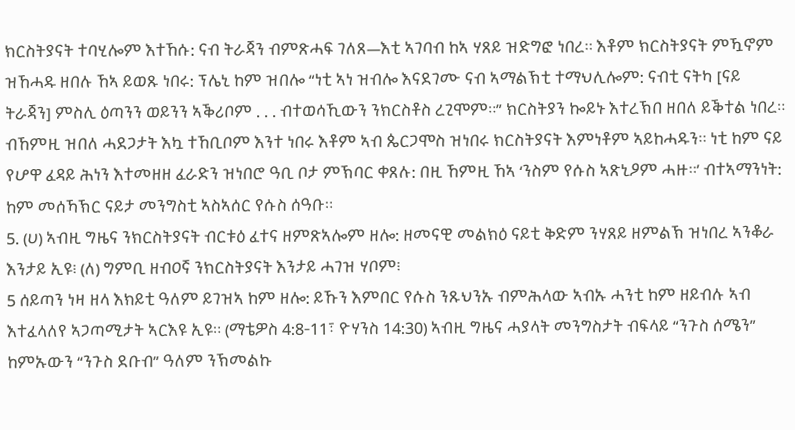ክርስትያናት ተባሂሎም እተኸሱ: ናብ ትራጃን ብምጽሓፍ ገለጸ—እቲ ኣገባብ ከኣ ሃጸይ ዝድግፎ ነበረ። እቶም ክርስትያናት ምዃኖም ዝኸሓዱ ዘበሉ ኸኣ ይወጹ ነበሩ: ፕሌኒ ከም ዝበሎ “ነቲ ኣነ ዝብሎ እናደገሙ ናብ ኣማልኽቲ ተማህሊሎም: ናብቲ ናትካ [ናይ ትራጃን] ምስሊ ዕጣንን ወይንን ኣቕሪቦም . . . ብተወሳኺውን ንክርስቶስ ረጊሞም።” ክርስትያን ኰይኑ እተረኽበ ዘበለ ይቕተል ነበረ። ብኸምዚ ዝበለ ሓደጋታት እኳ ተኸቢቦም እንተ ነበሩ እቶም ኣብ ጴርጋሞስ ዝነበሩ ክርስትያናት እምነቶም ኣይከሓዱን። ነቲ ከም ናይ የሆዋ ፈዳይ ሕነን እተመዘዘ ፈራድን ዝነበሮ ዓቢ ቦታ ምኽባር ቀጸሉ: በዚ ኸምዚ ኸኣ ‘ንስም የሱስ ኣጽኒዖም ሓዙ።’ ብተኣማንነት: ከም መሰኻኽር ናይታ መንግስቲ ኣስኣሰር የሱስ ሰዓቡ።
5. (ሀ) ኣብዚ ግዜና ንክርስትያናት ብርቱዕ ፈተና ዘምጽኣሎም ዘሎ: ዘመናዊ መልክዕ ናይቲ ቅድም ንሃጸይ ዘምልኽ ዝነበረ ኣንቆራ እንታይ ኢዩ፧ (ለ) ግምቢ ዘብዐኛ ንክርስትያናት እንታይ ሓገዝ ሃቦም፧
5 ሰይጣን ነዛ ዘላ እክይቲ ዓለም ይገዝኣ ከም ዘሎ: ይኹን እምበር የሱስ ንጹህንኡ ብምሕላው ኣብኡ ሓንቲ ከም ዘይብሉ ኣብ እተፈላለየ ኣጋጣሚታት ኣርእዩ ኢዩ። (ማቴዎስ 4:8-11፣ ዮሃንስ 14:30) ኣብዚ ግዜና ሓያላት መንግስታት ብፍላይ “ንጉስ ሰሜን” ከምኡውን “ንጉስ ደቡብ” ዓለም ንኽመልኩ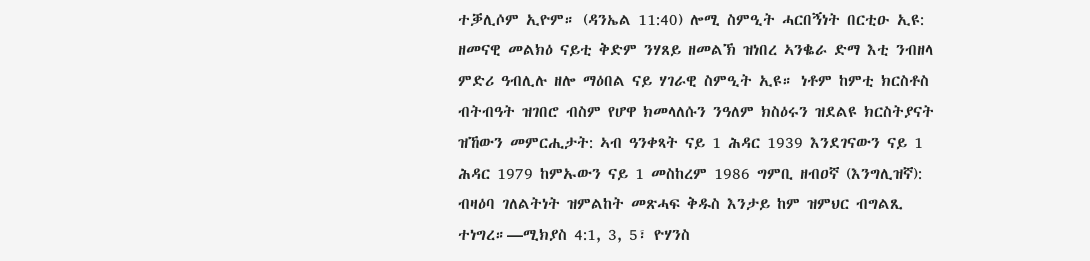ተቓሊሶም ኢዮም። (ዳንኤል 11:40) ሎሚ ስምዒት ሓርበኝነት በርቲዑ ኢዩ: ዘመናዊ መልክዕ ናይቲ ቅድም ንሃጸይ ዘመልኽ ዝነበረ ኣንቈራ ድማ እቲ ንብዘላ ምድሪ ዓብሊሉ ዘሎ ማዕበል ናይ ሃገራዊ ስምዒት ኢዩ። ነቶም ከምቲ ክርስቶስ ብትብዓት ዝገበሮ ብስም የሆዋ ክመላለሱን ንዓለም ክስዕሩን ዝደልዩ ክርስትያናት ዝኸውን መምርሒታት: ኣብ ዓንቀጻት ናይ 1 ሕዳር 1939 እንደገናውን ናይ 1 ሕዳር 1979 ከምኡውን ናይ 1 መስከረም 1986 ግምቢ ዘብዐኛ (እንግሊዝኛ): ብዛዕባ ገለልትነት ዝምልከት መጽሓፍ ቅዱስ እንታይ ከም ዝምህር ብግልጺ ተነግረ።—ሚክያስ 4:1, 3, 5፣ ዮሃንስ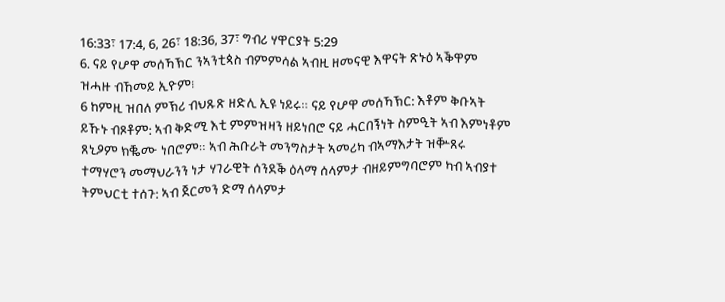16:33፣ 17:4, 6, 26፣ 18:36, 37፣ ግብሪ ሃዋርያት 5:29
6. ናይ የሆዋ መሰኻኽር ንኣንቲጳስ ብምምሳል ኣብዚ ዘመናዊ እዋናት ጽኑዕ ኣቕዋም ዝሓዙ ብኸመይ ኢዮም፧
6 ከምዚ ዝበለ ምኽሪ ብህጹጽ ዘድሊ ኢዩ ነይሩ። ናይ የሆዋ መሰኻኽር: እቶም ቅቡኣት ይኹኑ ብጾቶም: ኣብ ቅድሚ እቲ ምምዝዛን ዘይነበሮ ናይ ሓርበኝነት ስምዒት ኣብ እምነቶም ጸኒዖም ክቘሙ ነበሮም። ኣብ ሕቡራት መንግስታት ኣመሪካ ብኣማእታት ዝቝጸሩ ተማሃሮን መማህራንን ነታ ሃገራዊት ሰንደቕ ዕላማ ሰላምታ ብዘይምግባሮም ካብ ኣብያተ ትምህርቲ ተሰጉ: ኣብ ጀርመን ድማ ሰላምታ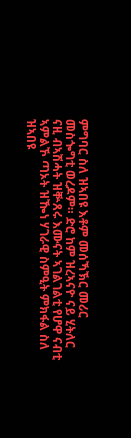ምግባር ስለ ዝኣበዩ እቶም መሰኻኽር መሪር መስጐግቲ ወረዶም። ድሮ ከም ዝረኣናዮ ናይ ሂትለር ናዚ ብኣሽሓት ዝቝጸሩ እሙናት ኣገልገልቲ የሆዋ ናብቲ ኣምልኾ ጣኦት ዝዀነ ሃገራዊ ስምዒት ምክፋል ስለ ዝኣበዩ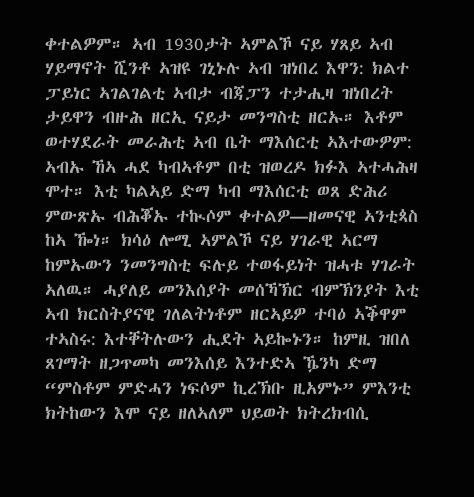ቀተልዎም። ኣብ 1930ታት ኣምልኾ ናይ ሃጸይ ኣብ ሃይማኖት ሺንቶ ኣዝዩ ገኒኑሉ ኣብ ዝነበረ እዋን: ክልተ ፓይነር ኣገልገልቲ ኣብታ ብጃፓን ተታሒዛ ዝነበረት ታይዋን ብዙሕ ዘርኢ ናይታ መንግስቲ ዘርኡ። እቶም ወተሃደራት መራሕቲ ኣብ ቤት ማእሰርቲ ኣእተውዎም: ኣብኡ ኸኣ ሓደ ካብኣቶም በቲ ዝወረዶ ክፉእ ኣተሓሕዛ ሞተ። እቲ ካልኣይ ድማ ካብ ማእሰርቲ ወጸ ድሕሪ ምውጽኡ ብሕቖኡ ተኲሶም ቀተልዎ—ዘመናዊ ኣንቲጳስ ከኣ ዀነ። ክሳዕ ሎሚ ኣምልኾ ናይ ሃገራዊ ኣርማ ከምኡውን ንመንግስቲ ፍሉይ ተወፋይነት ዝሓቱ ሃገራት ኣለዉ። ሓያለይ መንእሰያት መሰኻኽር ብምኽንያት እቲ ኣብ ክርስትያናዊ ገለልትነቶም ዘርኣይዎ ተባዕ ኣቕዋም ተኣስሩ: እተቐትሉውን ሒደት ኣይኰኑን። ከምዚ ዝበለ ጸገማት ዘጋጥመካ መንእሰይ እንተድኣ ዄንካ ድማ “ምስቶም ምድሓን ነፍሶም ኪረኽቡ ዚአምኑ” ምእንቲ ክትከውን እሞ ናይ ዘለኣለም ህይወት ክትረክብሲ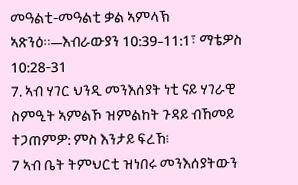መዓልቲ-መዓልቲ ቃል ኣምላኽ ኣጽንዕ።—እብራውያን 10:39–11:1፣ ማቴዎስ 10:28-31
7. ኣብ ሃገር ህንዲ መንእሰያት ነቲ ናይ ሃገራዊ ስምዒት ኣምልኾ ዝምልከት ጉዳይ ብኸመይ ተጋጠምዎ: ምስ እንታይ ፍረኸ፧
7 ኣብ ቤት ትምህርቲ ዝነበሩ መንእሰያትውን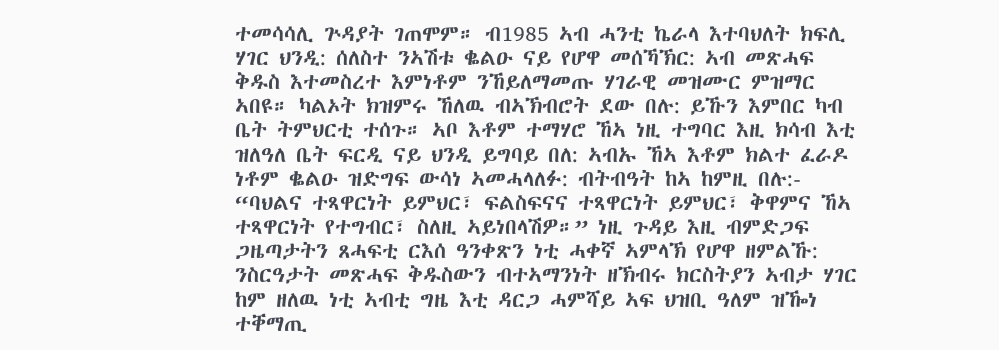ተመሳሳሊ ጕዳያት ገጠሞም። ብ1985 ኣብ ሓንቲ ኬራላ እተባህለት ክፍሊ ሃገር ህንዲ: ሰለስተ ንኣሽቱ ቈልዑ ናይ የሆዋ መሰኻኽር: ኣብ መጽሓፍ ቅዱስ እተመስረተ እምነቶም ንኸይለማመጡ ሃገራዊ መዝሙር ምዝማር ኣበዩ። ካልኦት ክዝምሩ ኸለዉ ብኣኽብሮት ደው በሉ: ይኹን እምበር ካብ ቤት ትምህርቲ ተሰጉ። ኣቦ እቶም ተማሃሮ ኸኣ ነዚ ተግባር እዚ ክሳብ እቲ ዝለዓለ ቤት ፍርዲ ናይ ህንዲ ይግባይ በለ: ኣብኡ ኸኣ እቶም ክልተ ፈራዶ ነቶም ቈልዑ ዝድግፍ ውሳነ ኣመሓላለፉ: ብትብዓት ከኣ ከምዚ በሉ:- “ባህልና ተጻዋርነት ይምህር፣ ፍልስፍናና ተጻዋርነት ይምህር፣ ቅዋምና ኸኣ ተጻዋርነት የተግብር፣ ስለዚ ኣይነበላሽዎ።” ነዚ ጉዳይ እዚ ብምድጋፍ ጋዜጣታትን ጸሓፍቲ ርእሰ ዓንቀጽን ነቲ ሓቀኛ ኣምላኽ የሆዋ ዘምልኹ: ንስርዓታት መጽሓፍ ቅዱስውን ብተኣማንነት ዘኽብሩ ክርስትያን ኣብታ ሃገር ከም ዘለዉ ነቲ ኣብቲ ግዜ እቲ ዳርጋ ሓምሻይ ኣፍ ህዝቢ ዓለም ዝዀነ ተቐማጢ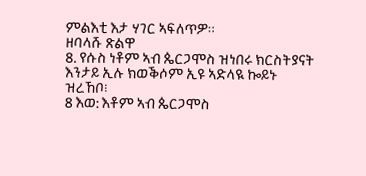ምልእቲ እታ ሃገር ኣፍለጥዎ።
ዘባላሹ ጽልዋ
8. የሱስ ነቶም ኣብ ጴርጋሞስ ዝነበሩ ክርስትያናት እንታይ ኢሉ ክወቕሶም ኢዩ ኣድላዪ ኰይኑ ዝረኸቦ፧
8 እወ: እቶም ኣብ ጴርጋሞስ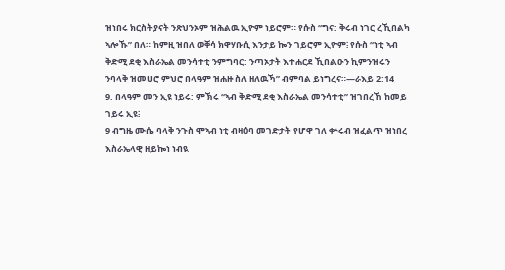ዝነበሩ ክርስትያናት ንጽህንኦም ዝሕልዉ ኢዮም ነይሮም። የሱስ “ግና: ቅሩብ ነገር ረኺበልካ ኣሎኹ” በለ። ከምዚ ዝበለ ወቐሳ ክዋሃቡሲ እንታይ ኰን ገይሮም ኢዮም፧ የሱስ “ነቲ ኣብ ቅድሚ ደቂ እስራኤል መንሳተቲ ንምግባር: ንጣኦታት እተሐርደ ኺበልዑን ኪምንዝሩን ንባላቅ ዝመሀሮ ምህሮ በላዓም ዝሐዙ ስለ ዘለዉኻ” ብምባል ይነግረና።—ራእይ 2:14
9. በላዓም መን ኢዩ ነይሩ: ምኽሩ “ኣብ ቅድሚ ደቂ እስራኤል መንሳተቲ” ዝገበረኸ ከመይ ገይሩ ኢዩ፧
9 ብግዜ ሙሴ ባላቅ ንጉስ ሞኣብ ነቲ ብዛዕባ መገድታት የሆዋ ገለ ቍሩብ ዝፈልጥ ዝነበረ እስራኤላዊ ዘይኰነ ነብዪ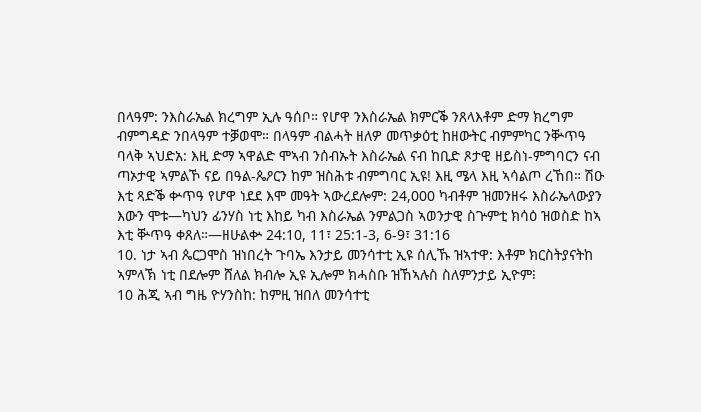በላዓም: ንእስራኤል ክረግም ኢሉ ዓሰቦ። የሆዋ ንእስራኤል ክምርቕ ንጸላእቶም ድማ ክረግም ብምግዳድ ንበላዓም ተቓወሞ። በላዓም ብልሓት ዘለዎ መጥቃዕቲ ከዘውትር ብምምካር ንቝጥዓ ባላቅ ኣህድአ: እዚ ድማ ኣዋልድ ሞኣብ ንሰብኡት እስራኤል ናብ ከቢድ ጾታዊ ዘይስነ-ምግባርን ናብ ጣኦታዊ ኣምልኾ ናይ በዓል-ጴዖርን ከም ዝስሕቱ ብምግባር ኢዩ! እዚ ሜላ እዚ ኣሳልጦ ረኸበ። ሽዑ እቲ ጻድቕ ቍጥዓ የሆዋ ነደደ እሞ መዓት ኣውረደሎም: 24,000 ካብቶም ዝመንዘሩ እስራኤላውያን እውን ሞቱ—ካህን ፊንሃስ ነቲ እከይ ካብ እስራኤል ንምልጋስ ኣወንታዊ ስጕምቲ ክሳዕ ዝወስድ ከኣ እቲ ቝጥዓ ቀጸለ።—ዘሁልቍ 24:10, 11፣ 25:1-3, 6-9፣ 31:16
10. ነታ ኣብ ጴርጋሞስ ዝነበረት ጉባኤ እንታይ መንሳተቲ ኢዩ ሰሊኹ ዝኣተዋ: እቶም ክርስትያናትከ ኣምላኽ ነቲ በደሎም ሸለል ክብሎ ኢዩ ኢሎም ክሓስቡ ዝኸኣሉስ ስለምንታይ ኢዮም፧
10 ሕጂ ኣብ ግዜ ዮሃንስከ: ከምዚ ዝበለ መንሳተቲ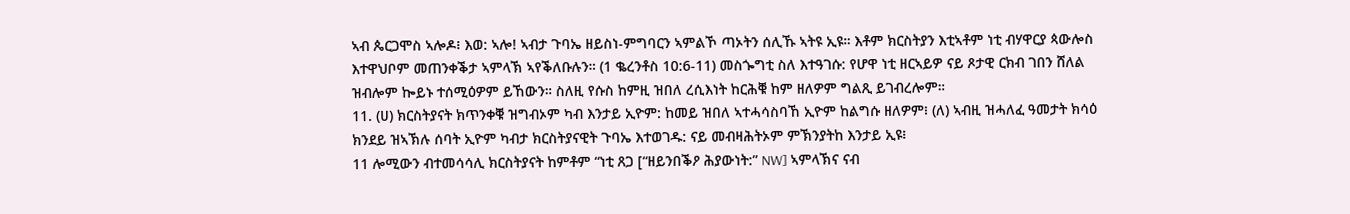ኣብ ጴርጋሞስ ኣሎዶ፧ እወ: ኣሎ! ኣብታ ጉባኤ ዘይስነ-ምግባርን ኣምልኾ ጣኦትን ሰሊኹ ኣትዩ ኢዩ። እቶም ክርስትያን እቲኣቶም ነቲ ብሃዋርያ ጳውሎስ እተዋህቦም መጠንቀቕታ ኣምላኽ ኣየቕለቡሉን። (1 ቈረንቶስ 10:6-11) መስጐግቲ ስለ እተዓገሱ: የሆዋ ነቲ ዘርኣይዎ ናይ ጾታዊ ርክብ ገበን ሸለል ዝብሎም ኰይኑ ተሰሚዕዎም ይኸውን። ስለዚ የሱስ ከምዚ ዝበለ ረሲእነት ከርሕቑ ከም ዘለዎም ግልጺ ይገብረሎም።
11. (ሀ) ክርስትያናት ክጥንቀቑ ዝግብኦም ካብ እንታይ ኢዮም: ከመይ ዝበለ ኣተሓሳስባኸ ኢዮም ከልግሱ ዘለዎም፧ (ለ) ኣብዚ ዝሓለፈ ዓመታት ክሳዕ ክንደይ ዝኣኽሉ ሰባት ኢዮም ካብታ ክርስትያናዊት ጉባኤ እተወገዱ: ናይ መብዛሕትኦም ምኽንያትከ እንታይ ኢዩ፧
11 ሎሚውን ብተመሳሳሊ ክርስትያናት ከምቶም “ነቲ ጸጋ [“ዘይንበቕዖ ሕያውነት:” NW] ኣምላኽና ናብ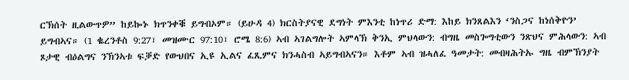ርኽሰት ዚልውጥዎ” ከይኰኑ ክጥንቀቑ ይግብኦም። (ይሁዳ 4) ክርስትያናዊ ደግነት ምእንቲ ከነጥሪ ድማ: እከይ ክንጸልእን ‘ንስጋና ከነሰቅዮን’ ይግብኣና። (1 ቈረንቶስ 9:27፣ መዝሙር 97:10፣ ሮሜ 8:6) ኣብ ኣገልግሎት ኣምላኽ ቅንኢ ምህላውን: ብግዜ መስጐግቲውን ንጽህና ምሕላውን: ኣብ ጾታዊ ብዕልግና ንኽንኣቱ ፍቓድ የውህበና ኢዩ ኢልና ፈጺምና ክንሓስብ ኣይግብኣናን። እቶም ኣብ ዝሓለፈ ዓመታት: መብዛሕትኡ ግዜ ብምኽንያት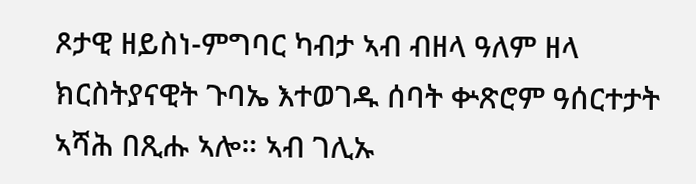ጾታዊ ዘይስነ-ምግባር ካብታ ኣብ ብዘላ ዓለም ዘላ ክርስትያናዊት ጉባኤ እተወገዱ ሰባት ቍጽሮም ዓሰርተታት ኣሻሕ በጺሑ ኣሎ። ኣብ ገሊኡ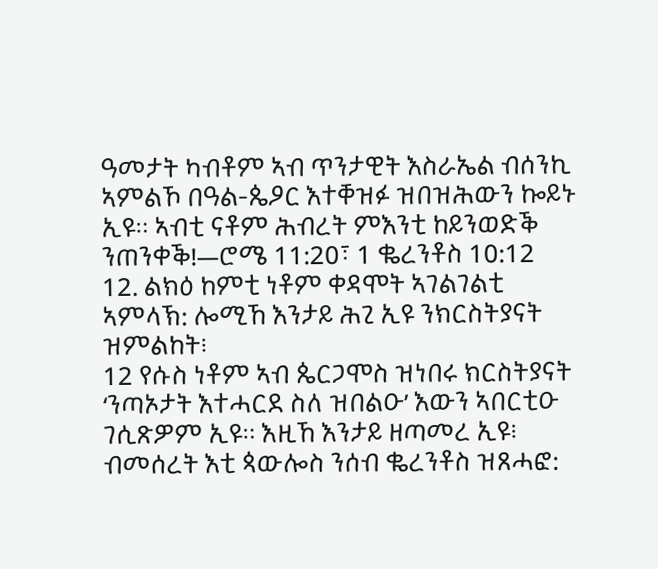ዓመታት ካብቶም ኣብ ጥንታዊት እስራኤል ብሰንኪ ኣምልኾ በዓል-ጴዖር እተቐዝፉ ዝበዝሕውን ኰይኑ ኢዩ። ኣብቲ ናቶም ሕብረት ምእንቲ ከይንወድቕ ንጠንቀቕ!—ሮሜ 11:20፣ 1 ቈረንቶስ 10:12
12. ልክዕ ከምቲ ነቶም ቀዳሞት ኣገልገልቲ ኣምላኽ: ሎሚኸ እንታይ ሕጊ ኢዩ ንክርስትያናት ዝምልከት፧
12 የሱስ ነቶም ኣብ ጴርጋሞስ ዝነበሩ ክርስትያናት ‘ንጣኦታት እተሓርደ ስለ ዝበልዑ’ እውን ኣበርቲዑ ገሲጽዎም ኢዩ። እዚኸ እንታይ ዘጣመረ ኢዩ፧ ብመሰረት እቲ ጳውሎስ ንሰብ ቈረንቶስ ዝጸሓፎ: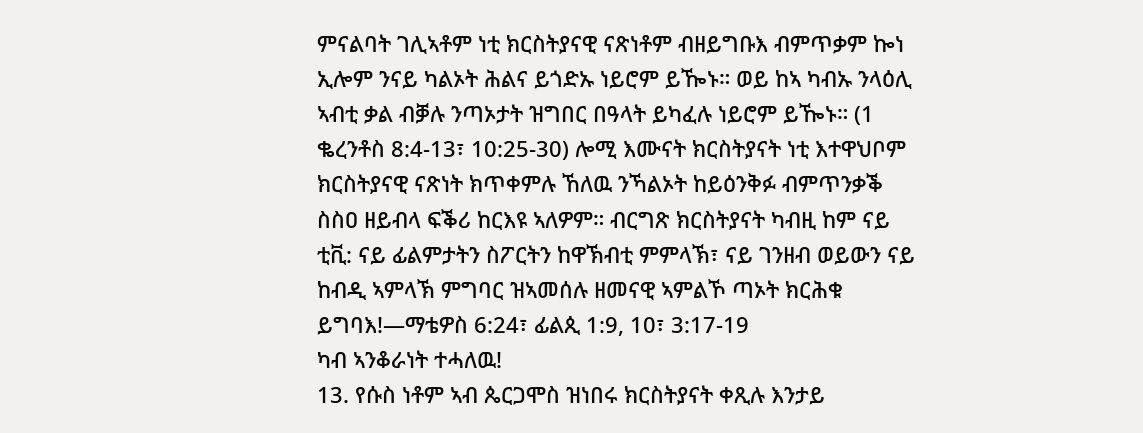ምናልባት ገሊኣቶም ነቲ ክርስትያናዊ ናጽነቶም ብዘይግቡእ ብምጥቃም ኰነ ኢሎም ንናይ ካልኦት ሕልና ይጎድኡ ነይሮም ይዀኑ። ወይ ከኣ ካብኡ ንላዕሊ ኣብቲ ቃል ብቓሉ ንጣኦታት ዝግበር በዓላት ይካፈሉ ነይሮም ይዀኑ። (1 ቈረንቶስ 8:4-13፣ 10:25-30) ሎሚ እሙናት ክርስትያናት ነቲ እተዋህቦም ክርስትያናዊ ናጽነት ክጥቀምሉ ኸለዉ ንኻልኦት ከይዕንቅፉ ብምጥንቃቕ ስስዐ ዘይብላ ፍቕሪ ከርእዩ ኣለዎም። ብርግጽ ክርስትያናት ካብዚ ከም ናይ ቲቪ: ናይ ፊልምታትን ስፖርትን ከዋኽብቲ ምምላኽ፣ ናይ ገንዘብ ወይውን ናይ ከብዲ ኣምላኽ ምግባር ዝኣመሰሉ ዘመናዊ ኣምልኾ ጣኦት ክርሕቁ ይግባእ!—ማቴዎስ 6:24፣ ፊልጲ 1:9, 10፣ 3:17-19
ካብ ኣንቆራነት ተሓለዉ!
13. የሱስ ነቶም ኣብ ጴርጋሞስ ዝነበሩ ክርስትያናት ቀጺሉ እንታይ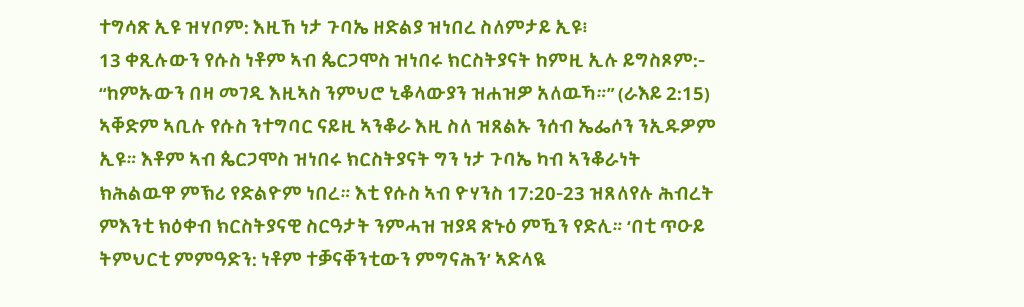ተግሳጽ ኢዩ ዝሃቦም: እዚኸ ነታ ጉባኤ ዘድልያ ዝነበረ ስለምታይ ኢዩ፧
13 ቀጺሉውን የሱስ ነቶም ኣብ ጴርጋሞስ ዝነበሩ ክርስትያናት ከምዚ ኢሉ ይግስጾም:- “ከምኡውን በዛ መገዲ እዚኣስ ንምህሮ ኒቆላውያን ዝሐዝዎ አለዉኻ።” (ራእይ 2:15) ኣቐድም ኣቢሉ የሱስ ንተግባር ናይዚ ኣንቆራ እዚ ስለ ዝጸልኡ ንሰብ ኤፌሶን ንኢዱዎም ኢዩ። እቶም ኣብ ጴርጋሞስ ዝነበሩ ክርስትያናት ግን ነታ ጉባኤ ካብ ኣንቆራነት ክሕልዉዋ ምኽሪ የድልዮም ነበረ። እቲ የሱስ ኣብ ዮሃንስ 17:20-23 ዝጸለየሉ ሕብረት ምእንቲ ክዕቀብ ክርስትያናዊ ስርዓታት ንምሓዝ ዝያዳ ጽኑዕ ምዃን የድሊ። ‘በቲ ጥዑይ ትምህርቲ ምምዓድን: ነቶም ተቓናቐንቲውን ምግናሕን’ ኣድላዪ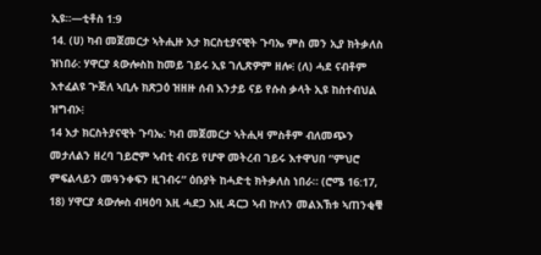ኢዩ።—ቲቶስ 1:9
14. (ሀ) ካብ መጀመርታ ኣትሒዙ እታ ክርስቲያናዊት ጉባኤ ምስ መን ኢያ ክትቃለስ ዝነበራ: ሃዋርያ ጳውሎስከ ከመይ ገይሩ ኢዩ ገሊጽዎም ዘሎ፧ (ለ) ሓደ ናብቶም እተፈልዩ ጕጅለ ኣቢሉ ክጽጋዕ ዝዘዙ ሰብ እንታይ ናይ የሱስ ቃላት ኢዩ ከስተብህል ዝግብኦ፧
14 እታ ክርስትያናዊት ጉባኤ: ካብ መጀመርታ ኣትሒዛ ምስቶም ብለመጭን መታለልን ዘረባ ገይሮም ኣብቲ ብናይ የሆዋ መትረብ ገይሩ እተዋህበ “ምህሮ ምፍልላይን መዓንቀፍን ዚገብሩ” ዕቡያት ከሓድቲ ክትቃለስ ነበራ። (ሮሜ 16:17, 18) ሃዋርያ ጳውሎስ ብዛዕባ እዚ ሓደጋ እዚ ዳርጋ ኣብ ኵለን መልእኽቱ ኣጠንቂቑ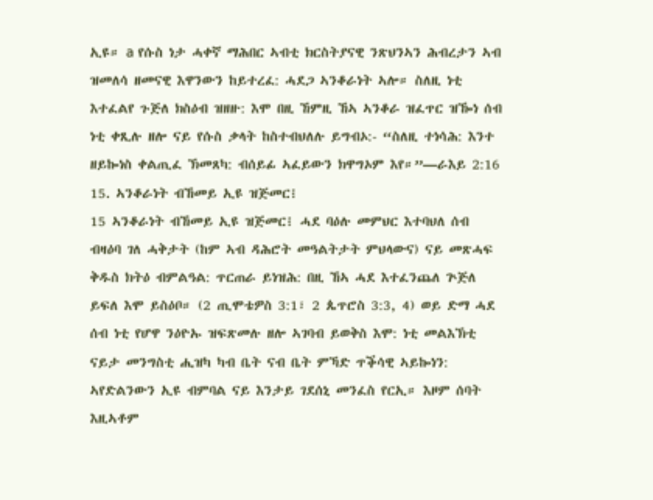ኢዩ። a የሱስ ነታ ሓቀኛ ማሕበር ኣብቲ ክርስትያናዊ ንጽህንኣን ሕብረታን ኣብ ዝመለሳ ዘመናዊ እዋንውን ከይተረፈ: ሓደጋ ኣንቆራነት ኣሎ። ስለዚ ነቲ እተፈልየ ጉጅለ ክስዕብ ዝዘዙ: እሞ በዚ ኸምዚ ኸኣ ኣንቆራ ዝፈጥር ዝዀነ ሰብ ነቲ ቀጺሉ ዘሎ ናይ የሱስ ቃላት ከስተብህለሉ ይግብኦ:- “ስለዚ ተነሳሕ: እንተ ዘይኰነስ ቀልጢፈ ኽመጸካ: ብሰይፊ ኣፈይውን ክዋግኦም እየ።”—ራእይ 2:16
15. ኣንቆራነት ብኸመይ ኢዩ ዝጅመር፧
15 ኣንቆራነት ብኸመይ ኢዩ ዝጅመር፧ ሓደ ባዕሉ መምህር እተባህለ ሰብ ብዛዕባ ገለ ሓቅታት (ከም ኣብ ዳሕሮት መዓልትታት ምህላውና) ናይ መጽሓፍ ቅዱስ ክትዕ ብምልዓል: ጥርጠራ ይነዝሕ: በዚ ኸኣ ሓደ እተፈንጨለ ጕጅለ ይፍለ እሞ ይስዕቦ። (2 ጢሞቴዎስ 3:1፣ 2 ጴጥሮስ 3:3, 4) ወይ ድማ ሓደ ሰብ ነቲ የሆዋ ንዕዮኡ ዝፍጽመሉ ዘሎ ኣገባብ ይወቅስ እሞ: ነቲ መልእኽቲ ናይታ መንግስቲ ሒዝካ ካብ ቤት ናብ ቤት ምኻድ ጥቕሳዊ ኣይኰነን: ኣየድልንውን ኢዩ ብምባል ናይ እንታይ ገደሰኒ መንፈስ የርኢ። እዞም ሰባት እዚኣቶም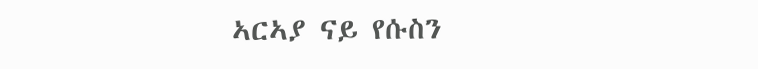ኣርኣያ ናይ የሱስን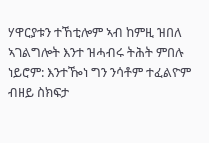ሃዋርያቱን ተኸቲሎም ኣብ ከምዚ ዝበለ ኣገልግሎት እንተ ዝሓብሩ ትሕት ምበሉ ነይሮም: እንተዀነ ግን ንሳቶም ተፈልዮም ብዘይ ስክፍታ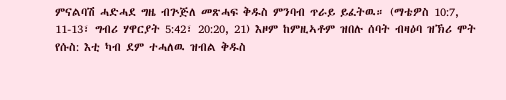ምናልባሽ ሓድሓደ ግዜ ብጕጅለ መጽሓፍ ቅዱስ ምንባብ ጥራይ ይፈትዉ። (ማቴዎስ 10:7, 11-13፣ ግብሪ ሃዋርያት 5:42፣ 20:20, 21) እዞም ከምዚኣቶም ዝበሉ ሰባት ብዛዕባ ዝኽሪ ሞት የሱስ: እቲ ካብ ደም ተሓለዉ ዝብል ቅዱስ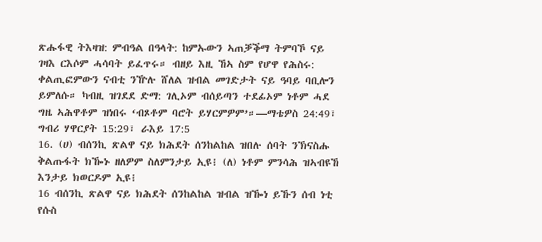ጽሑፋዊ ትእዛዝ: ምብዓል በዓላት: ከምኡውን ኣጠቓቕማ ትምባኾ ናይ ገዛእ ርእሶም ሓሳባት ይፈጥሩ። ብዘይ እዚ ኸኣ ስም የሆዋ የሕስሩ: ቀልጢፎምውን ናብቲ ንዅሉ ሸለል ዝብል መገድታት ናይ ዓባይ ባቢሎን ይምለሱ። ካብዚ ዝገደደ ድማ: ገሊኦም ብሰይጣን ተደፊኦም ነቶም ሓደ ግዜ ኣሕዋቶም ዝነበሩ ‘ብጾቶም ባሮት ይሃርምዎም’።—ማቴዎስ 24:49፣ ግብሪ ሃዋርያት 15:29፣ ራእይ 17:5
16. (ሀ) ብሰንኪ ጽልዋ ናይ ክሕደት ሰንከልከል ዝበሉ ሰባት ንኽናስሑ ቅልጡፋት ክዀኑ ዘለዎም ስለምንታይ ኢዩ፧ (ለ) ነቶም ምንሳሕ ዝኣብዩኸ እንታይ ክወርዶም ኢዩ፧
16 ብሰንኪ ጽልዋ ናይ ክሕደት ሰንከልከል ዝብል ዝዀነ ይኹን ሰብ ነቲ የሱስ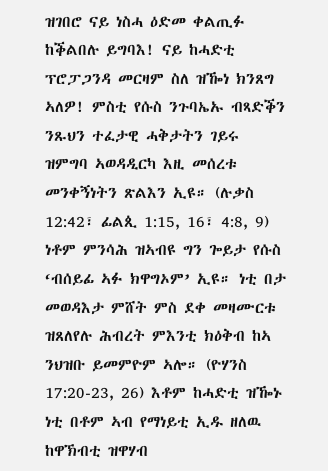ዝገበሮ ናይ ነስሓ ዕድመ ቀልጢፉ ከቕልበሉ ይግባእ! ናይ ከሓድቲ ፕሮፓጋንዳ መርዛም ስለ ዝዀነ ክንጸግ ኣለዎ! ምስቲ የሱስ ንጉባኤኡ ብጻድቕን ንጹህን ተፈታዊ ሓቅታትን ገይሩ ዝምግባ ኣወዳዲርካ እዚ መሰረቱ መንቀኝነትን ጽልእን ኢዩ። (ሉቃስ 12:42፣ ፊልጲ 1:15, 16፣ 4:8, 9) ነቶም ምንሳሕ ዝኣብዩ ግን ጐይታ የሱስ ‘ብሰይፊ ኣፉ ክዋግኦም’ ኢዩ። ነቲ በታ መወዳእታ ምሸት ምስ ደቀ መዛሙርቱ ዝጸለየሉ ሕብረት ምእንቲ ክዕቅብ ከኣ ንህዝቡ ይመምዮም ኣሎ። (ዮሃንስ 17:20-23, 26) እቶም ከሓድቲ ዝዀኑ ነቲ በቶም ኣብ የማነይቲ ኢዱ ዘለዉ ከዋኽብቲ ዝዋሃብ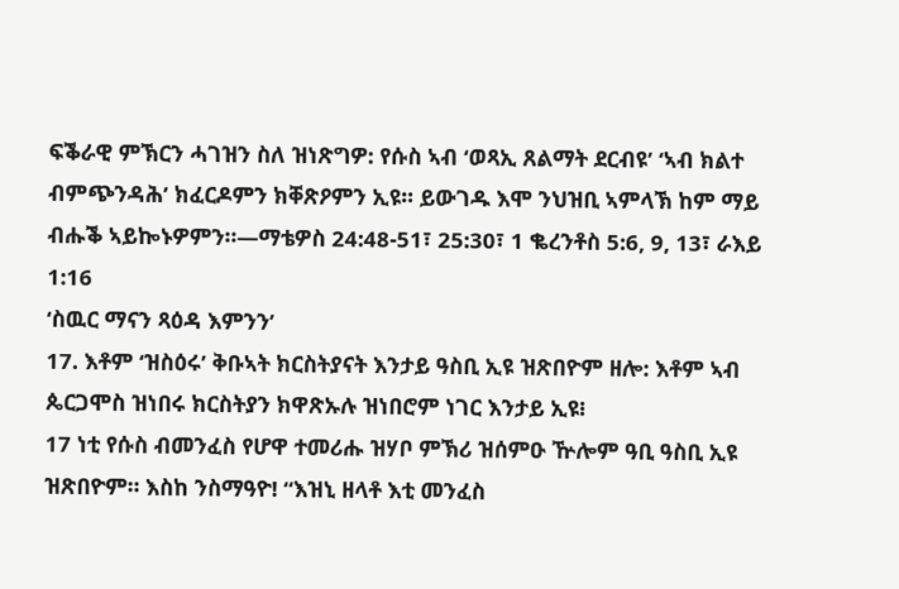ፍቕራዊ ምኽርን ሓገዝን ስለ ዝነጽግዎ: የሱስ ኣብ ‘ወጻኢ ጸልማት ደርብዩ’ ‘ኣብ ክልተ ብምጭንዳሕ’ ክፈርዶምን ክቐጽዖምን ኢዩ። ይውገዱ እሞ ንህዝቢ ኣምላኽ ከም ማይ ብሑቕ ኣይኰኑዎምን።—ማቴዎስ 24:48-51፣ 25:30፣ 1 ቈረንቶስ 5:6, 9, 13፣ ራእይ 1:16
‘ስዉር ማናን ጻዕዳ እምንን’
17. እቶም ‘ዝስዕሩ’ ቅቡኣት ክርስትያናት እንታይ ዓስቢ ኢዩ ዝጽበዮም ዘሎ: እቶም ኣብ ጴርጋሞስ ዝነበሩ ክርስትያን ክዋጽኡሉ ዝነበሮም ነገር እንታይ ኢዩ፧
17 ነቲ የሱስ ብመንፈስ የሆዋ ተመሪሑ ዝሃቦ ምኽሪ ዝሰምዑ ዅሎም ዓቢ ዓስቢ ኢዩ ዝጽበዮም። እስከ ንስማዓዮ! “እዝኒ ዘላቶ እቲ መንፈስ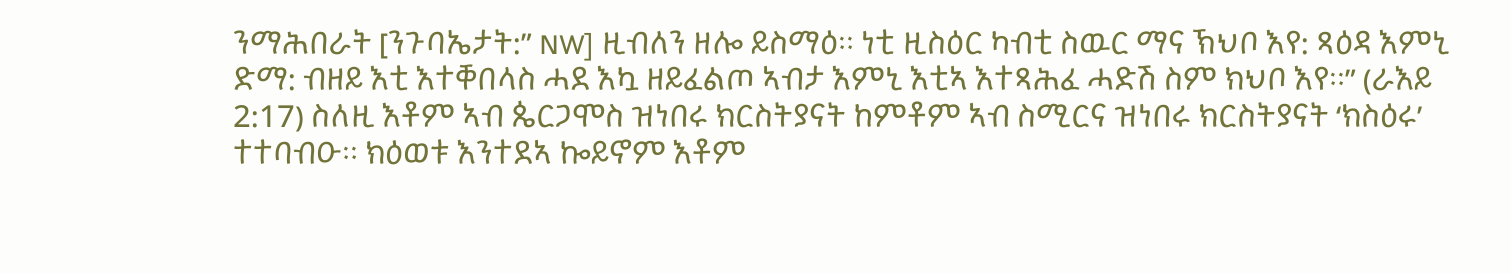ንማሕበራት [ንጉባኤታት:” NW] ዚብለን ዘሎ ይስማዕ። ነቲ ዚስዕር ካብቲ ስዉር ማና ኽህቦ እየ: ጻዕዳ እምኒ ድማ: ብዘይ እቲ እተቐበላስ ሓደ እኳ ዘይፈልጦ ኣብታ እምኒ እቲኣ እተጻሕፈ ሓድሽ ስም ክህቦ እየ።” (ራእይ 2:17) ስለዚ እቶም ኣብ ጴርጋሞስ ዝነበሩ ክርስትያናት ከምቶም ኣብ ስሚርና ዝነበሩ ክርስትያናት ‘ክስዕሩ’ ተተባብዑ። ክዕወቱ እንተደኣ ኰይኖም እቶም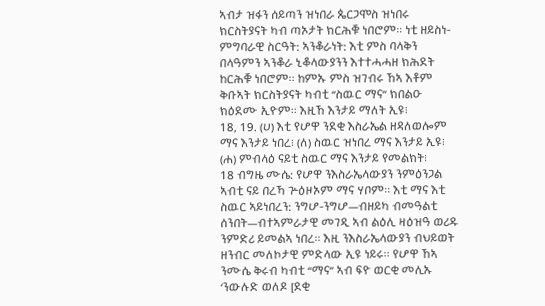ኣብታ ዝፋን ሰይጣን ዝነበራ ጴርጋሞስ ዝነበሩ ክርስትያናት ካብ ጣኦታት ክርሕቑ ነበሮም። ነቲ ዘይስነ-ምግባራዊ ስርዓት: ኣንቆራነት: እቲ ምስ ባላቅን በላዓምን ኣንቆራ ኒቆላውያንን እተተሓሓዘ ክሕደት ከርሕቑ ነበሮም። ከምኡ ምስ ዝገብሩ ኸኣ እቶም ቅቡኣት ክርስትያናት ካብቲ “ስዉር ማና” ክበልዑ ክዕደሙ ኢዮም። እዚኸ እንታይ ማለት ኢዩ፧
18, 19. (ሀ) እቲ የሆዋ ንደቂ እስራኤል ዘዳለወሎም ማና እንታይ ነበረ፧ (ለ) ስዉር ዝነበረ ማና እንታይ ኢዩ፧ (ሐ) ምብላዕ ናይቲ ስዉር ማና እንታይ የመልክት፧
18 ብግዜ ሙሴ: የሆዋ ንእስራኤላውያን ንምዕንጋል ኣብቲ ናይ በረኻ ጕዕዞኦም ማና ሃቦም። እቲ ማና እቲ ስዉር ኣይነበረን: ንግሆ-ንግሆ—ብዘይካ ብመዓልቲ ሰንበት—ብተኣምራታዊ መገዲ ኣብ ልዕሊ ዛዕዝዓ ወሪዱ ንምድሪ ይመልኣ ነበረ። እዚ ንእስራኤላውያን ብህይወት ዘንብር መለኮታዊ ምድላው ኢዩ ነይሩ። የሆዋ ኸኣ ንሙሴ ቅሩብ ካብቲ “ማና” ኣብ ፍዮ ወርቂ መሊኡ ‘ንውሉድ ወለዶ [ደቂ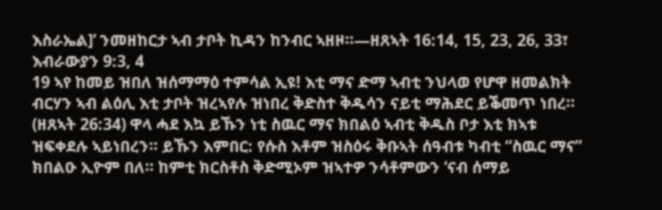እስራኤል]’ ንመዘከርታ ኣብ ታቦት ኪዳን ከንብር ኣዘዞ።—ዘጸኣት 16:14, 15, 23, 26, 33፣ እብራውያን 9:3, 4
19 ኣየ ከመይ ዝበለ ዝሰማማዕ ተምሳል ኢዩ! እቲ ማና ድማ ኣብቲ ንህላወ የሆዋ ዘመልክት ብርሃን ኣብ ልዕሊ እቲ ታቦት ዝረኣየሉ ዝነበረ ቅድስተ ቅዱሳን ናይቲ ማሕደር ይቕመጥ ነበረ። (ዘጸኣት 26:34) ዋላ ሓደ እኳ ይኹን ነቲ ስዉር ማና ክበልዕ ኣብቲ ቅዱስ ቦታ እቲ ክኣቱ ዝፍቀደሉ ኣይነበረን። ይኹን እምበር: የሱስ እቶም ዝስዕሩ ቅቡኣት ሰዓብቱ ካብቲ “ስዉር ማና” ክበልዑ ኢዮም በለ። ከምቲ ክርስቶስ ቅድሚኦም ዝኣተዎ ንሳቶምውን ‘ናብ ሰማይ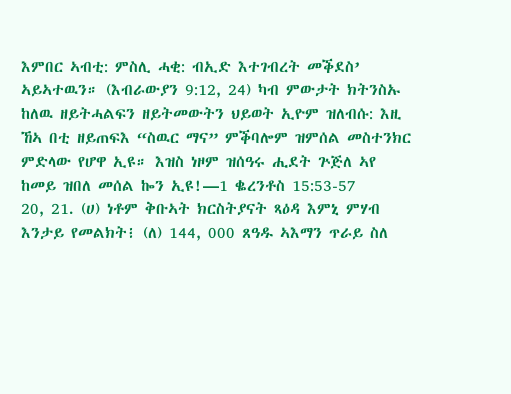እምበር ኣብቲ: ምስሊ ሓቂ: ብኢድ እተገብረት መቕደስ’ ኣይኣተዉን። (እብራውያን 9:12, 24) ካብ ምውታት ክትንስኡ ከለዉ ዘይትሓልፍን ዘይትመውትን ህይወት ኢዮም ዝለብሱ: እዚ ኸኣ በቲ ዘይጠፍእ “ስዉር ማና” ምቕባሎም ዝምሰል መስተንክር ምድላው የሆዋ ኢዩ። እዝስ ነዞም ዝሰዓሩ ሒደት ጕጅለ ኣየ ከመይ ዝበለ መሰል ኰን ኢዩ!—1 ቈረንቶስ 15:53-57
20, 21. (ሀ) ነቶም ቅቡኣት ክርስትያናት ጻዕዳ እምኒ ምሃብ እንታይ የመልክት፧ (ለ) 144, 000 ጸዓዱ ኣእማን ጥራይ ስለ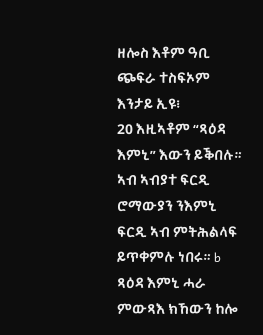ዘሎስ እቶም ዓቢ ጭፍራ ተስፍኦም እንታይ ኢዩ፧
20 እዚኣቶም “ጻዕዳ እምኒ” እውን ይቕበሉ። ኣብ ኣብያተ ፍርዲ ሮማውያን ንእምኒ ፍርዲ ኣብ ምትሕልላፍ ይጥቀምሉ ነበሩ። b ጻዕዳ እምኒ ሓራ ምውጻእ ክኸውን ከሎ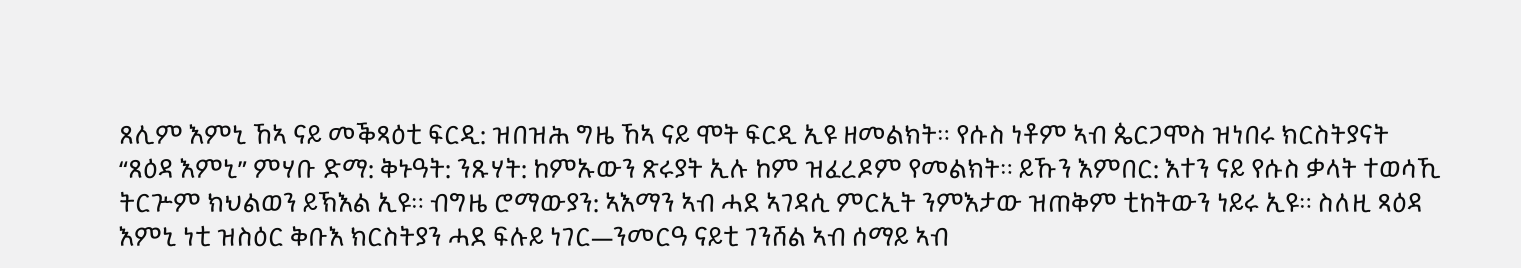ጸሊም እምኒ ኸኣ ናይ መቕጻዕቲ ፍርዲ: ዝበዝሕ ግዜ ኸኣ ናይ ሞት ፍርዲ ኢዩ ዘመልክት። የሱስ ነቶም ኣብ ጴርጋሞስ ዝነበሩ ክርስትያናት “ጸዕዳ እምኒ” ምሃቡ ድማ: ቅኑዓት: ንጹሃት: ከምኡውን ጽሩያት ኢሉ ከም ዝፈረዶም የመልክት። ይኹን እምበር: እተን ናይ የሱስ ቃላት ተወሳኺ ትርጕም ክህልወን ይኽእል ኢዩ። ብግዜ ሮማውያን: ኣእማን ኣብ ሓደ ኣገዳሲ ምርኢት ንምእታው ዝጠቅም ቲከትውን ነይሩ ኢዩ። ስለዚ ጻዕዳ እምኒ ነቲ ዝስዕር ቅቡእ ክርስትያን ሓደ ፍሉይ ነገር—ንመርዓ ናይቲ ገንሸል ኣብ ሰማይ ኣብ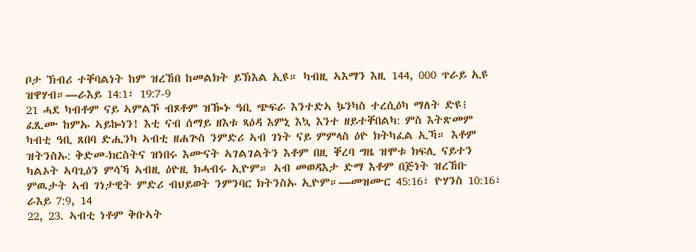ቦታ ኽብሪ ተቐባልነት ከም ዝረኸበ ከመልክት ይኽእል ኢዩ። ካብዚ ኣእማን እዚ 144, 000 ጥራይ ኢዩ ዝዋሃብ።—ራእይ 14:1፣ 19:7-9
21 ሓደ ካብቶም ናይ ኣምልኾ ብጾቶም ዝዀኑ ዓቢ ጭፍራ እንተድኣ ኴንካስ ተረሲዕካ ማለት ድዩ፧ ፈጺሙ ከምኡ ኣይኰነን! እቲ ናብ ሰማይ ዘእቱ ጻዕዳ እምኒ እኳ እንተ ዘይተቐበልካ: ምስ እትጽመም ካብቲ ዓቢ ጸበባ ድሒንካ ኣብቲ ዘሐጕስ ንምድሪ ኣብ ገነት ናይ ምምላስ ዕዮ ክትካፈል ኢኻ። እቶም ዝትንስኡ: ቅድመ-ክርስትና ዝነበሩ እሙናት ኣገልገልትን እቶም በዚ ቐረባ ግዜ ዝሞቱ ክፍሊ ናይተን ካልኦት ኣባጊዕን ምሳኻ ኣብዚ ዕዮዚ ክሓብሩ ኢዮም። ኣብ መወዳእታ ድማ እቶም በጅነት ዝረኸቡ ምዉታት ኣብ ገነታዊት ምድሪ ብህይወት ንምንባር ክትንስኡ ኢዮም።—መዝሙር 45:16፣ ዮሃንስ 10:16፣ ራእይ 7:9, 14
22, 23. ኣብቲ ነቶም ቅቡኣት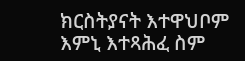ክርስትያናት እተዋህቦም እምኒ እተጻሕፈ ስም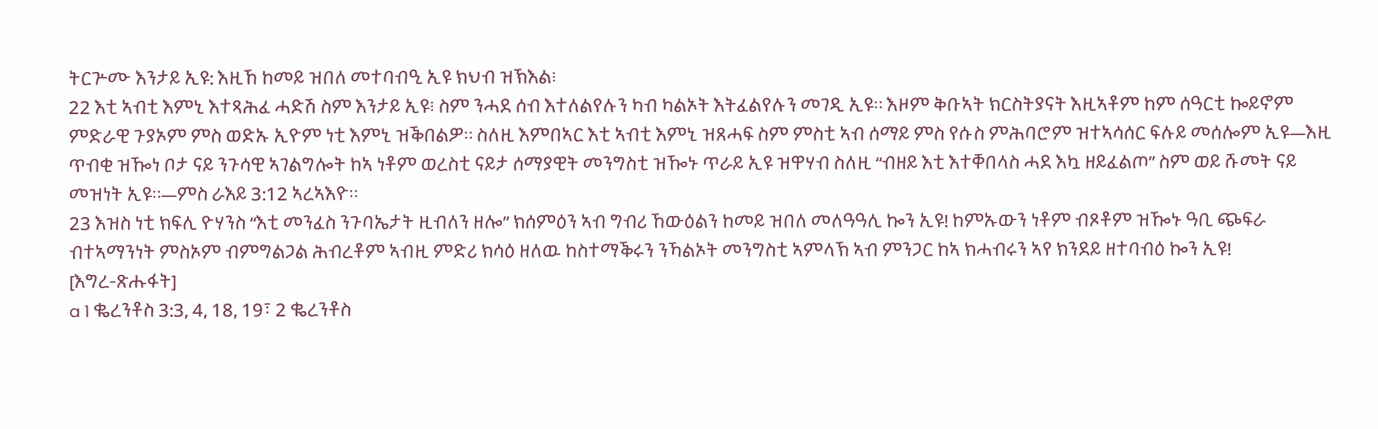ትርጕሙ እንታይ ኢዩ: እዚኸ ከመይ ዝበለ መተባብዒ ኢዩ ክህብ ዝኽእል፧
22 እቲ ኣብቲ እምኒ እተጻሕፈ ሓድሽ ስም እንታይ ኢዩ፧ ስም ንሓደ ሰብ እተለልየሉን ካብ ካልኦት እትፈልየሉን መገዲ ኢዩ። እዞም ቅቡኣት ክርስትያናት እዚኣቶም ከም ሰዓርቲ ኰይኖም ምድራዊ ጉያኦም ምስ ወድኡ ኢዮም ነቲ እምኒ ዝቕበልዎ። ስለዚ እምበኣር እቲ ኣብቲ እምኒ ዝጸሓፍ ስም ምስቲ ኣብ ሰማይ ምስ የሱስ ምሕባሮም ዝተኣሳሰር ፍሉይ መሰሎም ኢዩ—እዚ ጥብቂ ዝዀነ ቦታ ናይ ንጉሳዊ ኣገልግሎት ከኣ ነቶም ወረስቲ ናይታ ሰማያዊት መንግስቲ ዝዀኑ ጥራይ ኢዩ ዝዋሃብ ስለዚ “ብዘይ እቲ እተቐበላስ ሓደ እኳ ዘይፈልጦ” ስም ወይ ሹመት ናይ መዝነት ኢዩ።—ምስ ራእይ 3:12 ኣረኣእዮ።
23 እዝስ ነቲ ክፍሊ ዮሃንስ “እቲ መንፈስ ንጉባኤታት ዚብለን ዘሎ” ክሰምዕን ኣብ ግብሪ ኸውዕልን ከመይ ዝበለ መለዓዓሊ ኰን ኢዩ! ከምኡውን ነቶም ብጾቶም ዝዀኑ ዓቢ ጭፍራ ብተኣማንነት ምስኦም ብምግልጋል ሕብረቶም ኣብዚ ምድሪ ክሳዕ ዘለዉ ከስተማቕሩን ንኻልኦት መንግስቲ ኣምላኽ ኣብ ምንጋር ከኣ ክሓብሩን ኣየ ክንደይ ዘተባብዕ ኰን ኢዩ!
[እግረ-ጽሑፋት]
a 1 ቈረንቶስ 3:3, 4, 18, 19፣ 2 ቈረንቶስ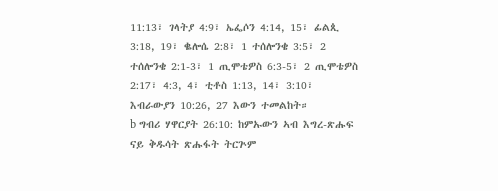11:13፣ ገላትያ 4:9፣ ኤፌሶን 4:14, 15፣ ፊልጲ 3:18, 19፣ ቈሎሴ 2:8፣ 1 ተሰሎንቄ 3:5፣ 2 ተሰሎንቄ 2:1-3፣ 1 ጢሞቴዎስ 6:3-5፣ 2 ጢሞቴዎስ 2:17፣ 4:3, 4፣ ቲቶስ 1:13, 14፣ 3:10፣ እብራውያን 10:26, 27 እውን ተመልከት።
b ግብሪ ሃዋርያት 26:10: ከምኡውን ኣብ እግረ-ጽሑፍ ናይ ቅዱሳት ጽሑፋት ትርጕም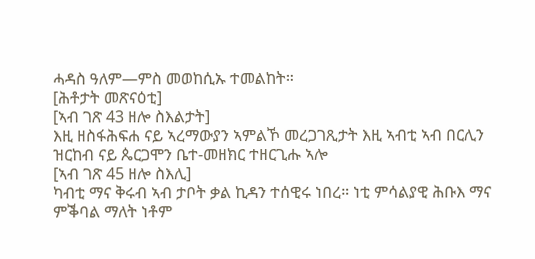ሓዳስ ዓለም—ምስ መወከሲኡ ተመልከት።
[ሕቶታት መጽናዕቲ]
[ኣብ ገጽ 43 ዘሎ ስእልታት]
እዚ ዘስፋሕፍሐ ናይ ኣረማውያን ኣምልኾ መረጋገጺታት እዚ ኣብቲ ኣብ በርሊን ዝርከብ ናይ ጴርጋሞን ቤተ-መዘክር ተዘርጊሑ ኣሎ
[ኣብ ገጽ 45 ዘሎ ስእሊ]
ካብቲ ማና ቅሩብ ኣብ ታቦት ቃል ኪዳን ተሰዊሩ ነበረ። ነቲ ምሳልያዊ ሕቡእ ማና ምቕባል ማለት ነቶም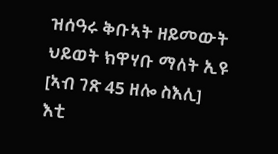ዝሰዓሩ ቅቡኣት ዘይመውት ህይወት ክዋሃቡ ማለት ኢዩ
[ኣብ ገጽ 45 ዘሎ ስእሊ]
እቲ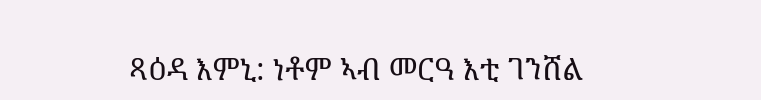ጻዕዳ እምኒ: ነቶም ኣብ መርዓ እቲ ገንሸል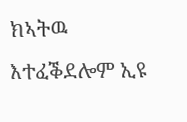ክኣትዉ እተፈቕደሎም ኢዩ